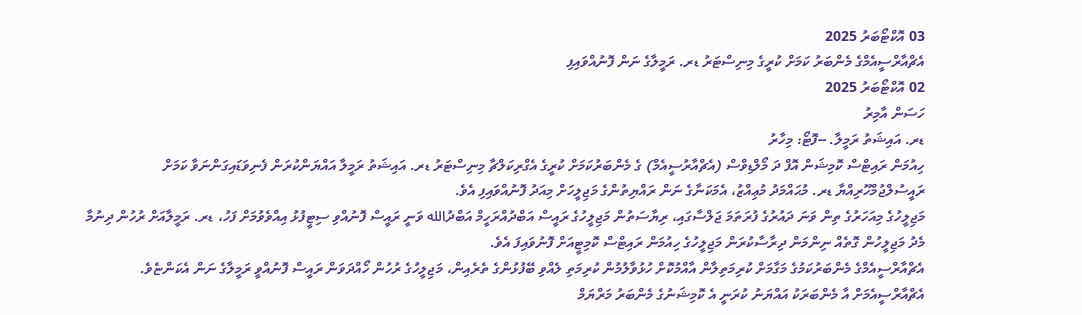03 އޮކްޓޯބަރު 2025
އެޗްއާރްސީއެމްގެ މެންބަރު ކަމަށް ކުރީގެ މިނިސްޓަރު ޑރ. ރަމީލާގެ ނަން ފޮނުއްވައިފި
02 އޮކްޓޯބަރު 2025
ހަސަން އާމިރު
ޑރ. އައިޝަތު ރަމީލާ. --ފޮޓޯ: މިހާރު
ހިއުމަން ރައިޓްސް ކޮމިޝަން އޮފް ދަ މޯލްޑިވްސް (އެޗްއާރުސީއެމް) ގެ މެންބަރުކަމަށް ކުރީގެ އެގްރިކަލްޗާ މިނިސްޓަރު ޑރ. އައިޝަތު ރަމީލާ އައްޔަންކުރަން ފެނިވަޑައިގަންނަވާ ކަމަށް ރައީސުލްޖުމްހޫރިއްޔާ ޑރ. މުޙައްމަދު މުޢިއްޒު، އެމަކަނާގެ ނަން ރައްޔިތުންގެ މަޖިލީހަށް މިއަދު ފޮނުއްވައިފި އެވެ.
މަޖިލީހުގެ މިއަހަރުގެ ތިން ވަނަ ދައުރުގެ ފުރަތަމަ ޖަލްސާގައި، ރިޔާސަތުން މަޖިލީހުގެ ރައީސް އަބްދުއްރަހީމް އަބްދުالله ވަނީ ރައީސް ފޮނުއްވި ސިޓީފުޅު އިއްވެވުމަށް ފަހު، ޑރ. ރަމީލާއަށް ރުހުން ދިނުމާ މެދު މަޖިލީހުން ގޮތެއް ނިންމަން ދިރާސާކުރަން މަޖިލީހުގެ ހިއުމަން ރައިޓްސް ކޮމިޓީއަށް ފޮނުވައިފަ އެވެ.
އެޗްއާރްސީއެމްގެ މެންބަރުކަމުގެ މަގާމަށް ކުރިމަތިލާން އާއްމުކޮށް ހުޅުވާލުމުން ކުރިމަތި ލެއްވި ބޭފުޅުންގެ ތެރެއިން، މަޖިލީހުގެ ރުހުން ހޯއްދަވަން ރައީސް ފޮނުއްވީ ރަމީލާގެ ނަން އެކަންޏެވެ.
އެޗްއާރްސީއެމަށް އާ މެންބަރަކު އައްޔަނު ކުރަނީ އެ ކޮމިޝަނުގެ މެންބަރު މަރްޔަމް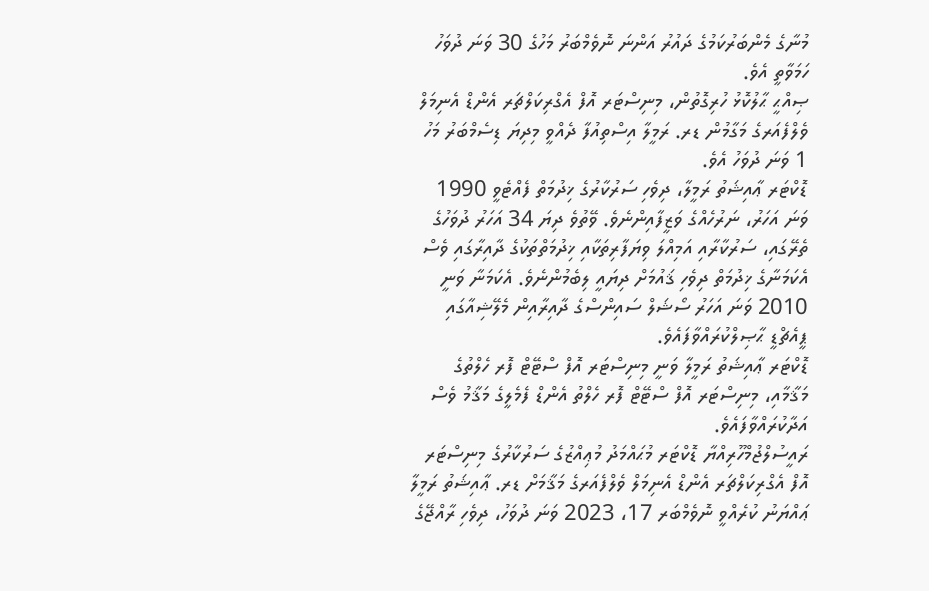މުނާގެ މެންބަރުކަމުގެ ދައުރު އަންނަ ނޮވެމްބަރު މަހުގެ 30 ވަނަ ދުވަހު ހަމަވާތީ އެވެ.
ޞިއްޙީ ޙާލުކޮޅު ހުރިގޮތުން، މިނިސްޓަރ އޮފް އެގްރިކަލްޗަރ އެންޑް އެނިމަލް ވެލްފެއަރގެ މަގާމުން ޑރ. ރަމީލާ އިސްތިއުފާ ދެއްވީ މިދިޔަ ޑިސެމްބަރު މަހު 1 ވަނަ ދުވަހު އެވެ.
ޑޮކްޓަރ ޢާއިޝަތު ރަމީލާ، ދިވެހި ސަރުކާރުގެ ޚިދުމަތް ފެއްޓެވީ 1990 ވަނަ އަހަރު، ނަރުހެއްގެ ވަޒީފާއިންނެވެ. ވޭތުވެ ދިޔަ 34 އަހަރު ދުވަހުގެ ތެރޭގައި، ސަރުކާރާއި އަމިއްލަ ވިޔަފާރިތަކާއި ޚިދުމަތްތަކުގެ ދާއިރާގައި ވެސް އެކަމަނާގެ ޚިދުމަތް ދިވެހި ޤައުމަށް ދިޔައީ ލިބެމުންނެވެ. އެކަމަނާ ވަނީ 2010 ވަނަ އަހަރު ސޯޝަލް ސައިންސްގެ ދާއިރާއިން މެލޭޝިއާގައި ޕީއެޗްޑީ ޙާޞިލްކުރައްވާފައެވެ.
ޑޮކްޓަރ ޢާއިޝަތު ރަމީލާ ވަނީ މިނިސްޓަރ އޮފް ސްޓޭޓް ފޮރ ހެލްތުގެ މަޤާމާއި، މިނިސްޓަރ އޮފް ސްޓޭޓް ފޮރ ހެލްތު އެންޑް ފެމެލީގެ މަޤާމު ވެސް އަދާކުރައްވާފައެވެ.
ރައީސުލްޖުމްހޫރިއްޔާ ޑޮކްޓަރ މުޙައްމަދު މުޢިއްޒުގެ ސަރުކާރުގެ މިނިސްޓަރ އޮފް އެގްރިކަލްޗަރ އެންޑް އެނިމަލް ވެލްފެއަރގެ މަޤާމަށް ޑރ. ޢާއިޝަތު ރަމީލާ ޢައްޔަނު ކުރެއްވީ ނޮވެމްބަރ 17، 2023 ވަނަ ދުވަހު، ދިވެހި ރާއްޖޭގެ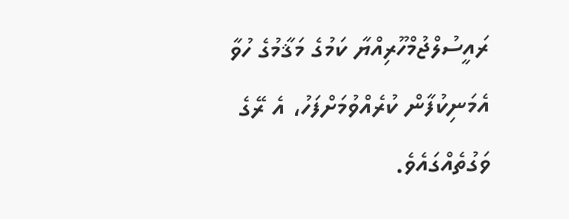ރައީސުލްޖުމްހޫރިއްޔާ ކަމުގެ މަޤާމުގެ ހުވާ އެމަނިކުފާން ކުރެއްވުމަށްފަހު، އެ ރޭގެ ވަގުތެއްގައެވެ.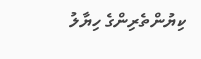ކިޔުންތެރިންގެ ހިޔާލު